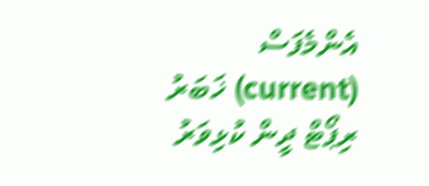އެންމެފަސް (current) ޚަބަރު ރިޕޯޓް ދީން ކުޅިވަރު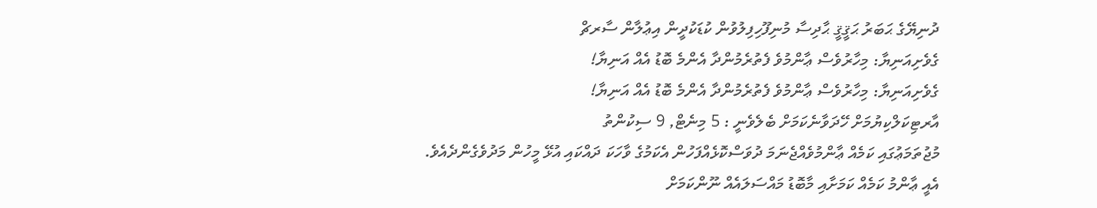ދުނިޔޭގެ ޙަބަރު ޙަޤީޤީ ޙާދިސާ މުނިފޫހިފިލުވުން ކުޑަކުދީން އިޢުލާން ސާރޗް
ގެވެށިއަނިޔާ: މިހާރުވެސް ޢާންމުވެ ފެތުރެމުންދާ އެންމެ ބޮޑު އެއް އަނިޔާ!
ގެވެށިއަނިޔާ: މިހާރުވެސް ޢާންމުވެ ފެތުރެމުންދާ އެންމެ ބޮޑު އެއް އަނިޔާ!
އާރޓިކަލްކިޔުމަށް ހޭދަވާނެކަމަށް ބެލެވެނީ : 5 މިނެޓް, 9 ސިކުންތު
މުޖުތަމަޢުގައި ކަމެއް ޢާންމުވެއްޖެނަމަ ދުވަސްކޮޅެއްފަހުން އެކަމުގެ ވާހަކަ ދައްކައި އުޅޭ މީހުން މަދުވެގެންދެއެވެ. އެއީ ޢާންމު ކަމެއް ކަމަށާއި މާބޮޑު މައްސަލައެއް ނޫންކަމަށް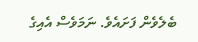ބެލެވެން ފަށައެވެ. ނަމަވެސް އެއިގެ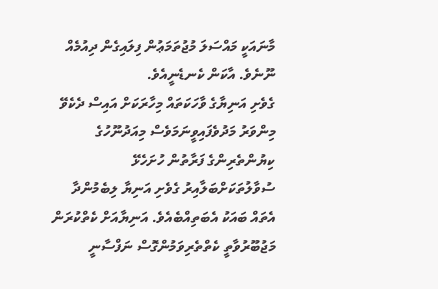މާނައަކީ މައްސަލަ މުޖުތަމަޢުން ފިލައިގެން ދިއުމެއް ނޫނެވެ. އާކަން ކެނޑެނީއެވެ.
ގެވެށި އަނިޔާގެ ވާހަކަތައް މިހާރަކަށް އައިސް ދެކެވޭ މިންވަރު މަދުވެފައިވީނަމަވެސް މިއަދުނޫހުގެ ކިޔުންތެރިންގެ ފަރާތުން ހުށަހެޅޭ ސުވާލުތަކަށްބަލާއިރު ގެވެށި އަނިޔާ ލިބެމުންދާ އެތައް ބައަކު އެބަތިއްބެއެވެ. އަނިޔާއަށް ކެތްކުރަން މަޖުބޫރުވާތީ ކެތްތެރިވަމުންގޮސް ނަފްސާނީ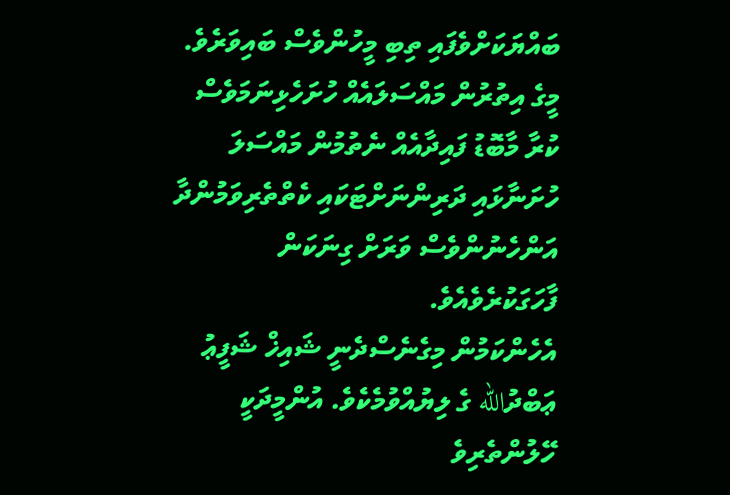ބައްޔަކަށްވެފައި ތިބި މީހުންވެސް ބައިވަރެވެ.
މީގެ އިތުރުން މައްސަލައެއް ހުށަހެޅިނަމަވެސް ކުރާ މާބޮޑު ފައިދާއެއް ނެތުމުން މައްސަލަ ހުށަނާޅައި ދަރިންނަށްޓަކައި ކެތްތެރިވަމުންދާ އަންހެނުންވެސް ވަރަށް ގިނަކަން ފާހަގަކުރެވެއެވެ.
އެހެންކަމުން މިގެނެސްދެނީ ޝައިޚް ޝަފީޢު ޢަބްދުالله ގެ ލިޔުއްވުމެކެވެ. އުންމީދަކީ ހޭލުންތެރިވެ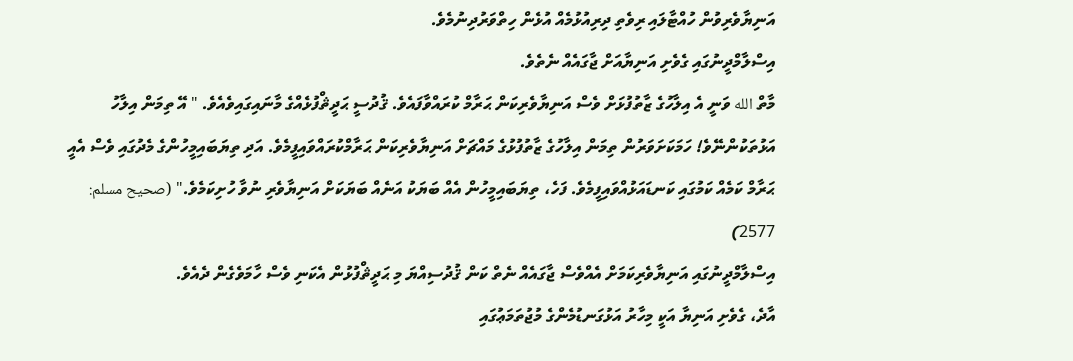އަނިޔާވެރިވުން ހުއްޓާލައި ރިވެތި ދިރިއުޅުމެއް އުޅެން ހިތްވަރުދިނުމެވެ.
އިސްލާމްދީނުގައި ގެވެށި އަނިޔާއަށް ޖާގައެއް ނެތެވެ.
މާތް الله ވަނީ އެ އިލާހުގެ ޒާތުފުޅަށް ވެސް އަނިޔާވެރިކަން ޙަރާމް ކުރައްވާފައެވެ. ޤުދުސީ ޙަދީޘްފުޅެއްގެ މާނައިގައިވެއެވެ. " އޭ ތިމަން އިލާހު އަޅުތަކުންނޭވެ! ހަމަކަށަވަރުން ތިމަން އިލާހުގެ ޒާތުފުޅުގެ މައްޗަށް އަނިޔާވެރިކަން ޙަރާމްކުރައްވައިފީމެވެ. އަދި ތިޔަބައިމީހުންގެ މެދުގައި ވެސް އެއީ ޙަރާމް ކަމެއް ކަމުގައި ކަނޑައަޅުއްވައިފީމެވެ. ފަހެ، ތިޔަބައިމީހުން އެއް ބަޔަކު އަނެއް ބަޔަކަށް އަނިޔާވެރި ނުވާ ހުށިކަމެވެ." (صحيح مسلم: 2577)
އިސްލާމްދީނުގައި އަނިޔާވެރިކަމަށް އެއްވެސް ޖާގައެއް ނެތް ކަން ޤުދުސިއްޔަ މި ޙަދީޘްފުޅުން އެކަނި ވެސް ހާމަވެގެން ދެއެވެ.
އާދެ، ގެވެށި އަނިޔާ އަކީ މިހާރު އަޅުގަނޑުމެންގެ މުޖުތަމަޢުގައި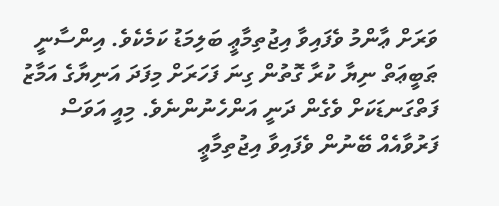ވަރަށް ޢާންމު ވެފައިވާ އިޖުތިމާޢީ ބަލިމަޑު ކަމެކެވެ. އިންސާނީ ޠަބީޢަތް ނިޔާ ކުރާ ގޮތުން ގިނަ ފަހަރަށް މިފަދަ އަނިޔާގެ އަމާޒު ފަތްގަނޑަކަށް ވެގެން ދަނީ އަންހެނުންނެވެ. މިއީ އަވަސް ފަރުވާއެއް ބޭނުން ވެފައިވާ އިޖުތިމާޢީ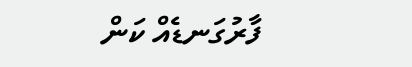ފާރުގަނޑެއް ކަން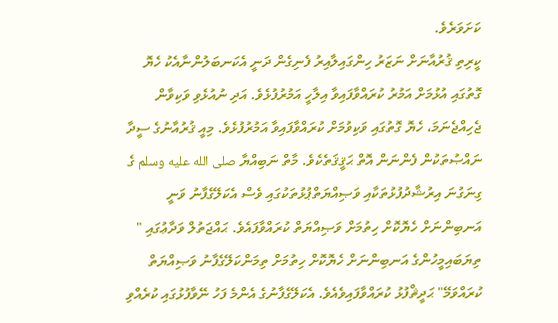ކަށަވަރެވެ.
ކީރިތި ޤުރުއާނަށް ނަޒަރު ހިންގައިލާއިރު ފެނިގެން ދަނީ އެކަނބަލުންނާއެކު ހެޔޮ ގޮތުގައި އުޅުމަށް އަމުރު ކުރައްވާފައިވާ އިލާހީ އަމުރުފުޅެވެ. އަދި ނުއުޅެވި ވަކިވާން ޖެހިއްޖެނަމަ، ހެޔޮ ގޮތުގައި ވަކިވުމަށް ކުރައްވާފައިވާ އަމުރުފުޅެވެ. މިއީ ޤުރުއާނުގެ ސީދާ ނައްޞުތަކުން ފެންނަން އޮތް ޙަޤީޤަތެކެވެ. މާތް ނަބިއްޔާ صلى الله عليه وسلم ގެ ގިނަގުނަ އިރުޝާދުފުޅުތަކާއި ވަޞިއްޔަތްޕުޅުތަކުގައި ވެސް އެކަލޭގެފާނު ވަނީ އަނބިންނަށް ހެޔޮކޮށް ހިތުމަށް ވަޞިއްޔަތް ކުރައްވާފައެވެ. ޙައްޖަތުލް ވަދާޢުގައި " ތިޔަބައިމީހުންގެ އަނބިންނަށް ހެޔޮކޮށް ހިތުމަށް ތިމަންކަލޭގެފާނު ވަޞިއްޔަތް ކުރައްވަމޭ" ޙަދީޘްފުޅު ކުރައްވާފައިވެއެވެ. އެކަލޭގެފާނުގެ އެންމެ ފަހު ނޭވާފުޅުގައި ކުރެއްވި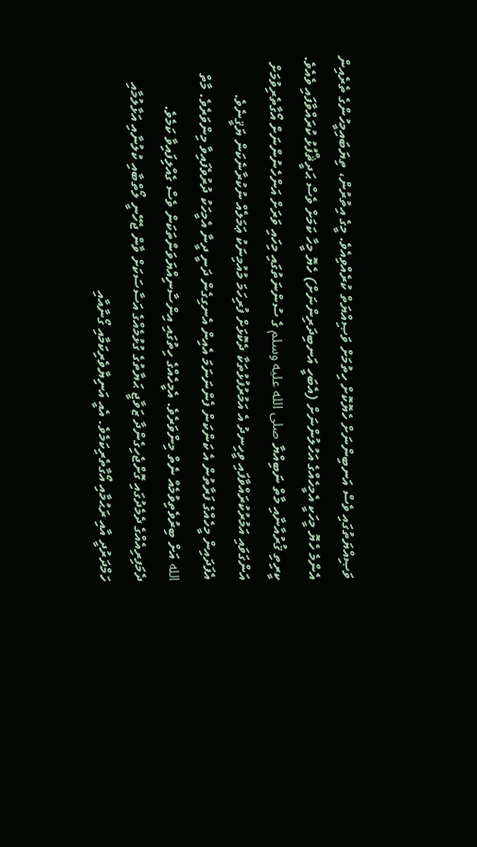ވަޞިއްޔަތުގައި ވެސް އަނބިންނަށް ހެޔޮކޮށް ހިތުމަށް ވަޞިއްޔަތް ކުރެއްވިއެވެ. މީގެ އިތުރުން، ތިޔަބައިމީހުންގެ ތެރެއިން އެންމެ ހެޔޮ މީހަކީ އެމީހެއްގެ އަހުލުންނަށް (އެބަހީ އަނބިދަރިންނަށް) ހެޔޮ މީހާ ކަމަށް ވެސް ޙަދީޘްފުޅު ކުރައްވާފައި ވެއެވެ.
ކީރިތި ޤުރުއާނާއި މާތް ނަބިއްޔާ صلى الله عليه وسلم ގެ ސުންނަތުގައި މިހައި ވަރަށް އަންހެނުންނަށް އޯގާތެރިވުމަށް އަންގަވައި އަމުރުކުރައްވާފައި ވީހިނދު އެ އަމުރުފުޅުތަކާ ދެކޮޅަށް ފުރިހަމަ މުއުމިނަކު ޢަމަލެއް ނުކުރާނެކަން ޔަޤީނެވެ. އެފަދައިން މީހެއްގެ ފަރާތުން އެ ކަންކަން ފެންނަނަމަ އެއިން އެނގިގެން ދަނީ ދީނާ އެމީހަކު ދުރުވެފައިވާ މިންވަރެވެ. މާތް الله އަށް ބިރުވެތިވުމެއް ނެތް މިންވަރެވެ. އެމީހެއްގެ ހިތުގައި އިންސާނިއްޔަވަންތަކަން ވެސް ގެއްލިފައިވާ ކަމެވެ.
ދެމަފިރިއެއްގެ ދެމެދުގައި ގޮށްޖެހިގެންދާ ޒަވާޖީ ޙަޔާތުގެ ގުޅުމެއްގެ އަސާސަކަށް ވާން ޖެހޭނީ ލޯތްބާއި ކުލުނާއި އަޅާލުމާއި ހަމްދަރުދީ އާއި ރަޙުމާއި އޯގާތެރިކަމެވެ. އެއީ އަނިޔާވެރިކަމާއި ގޯނާއާއި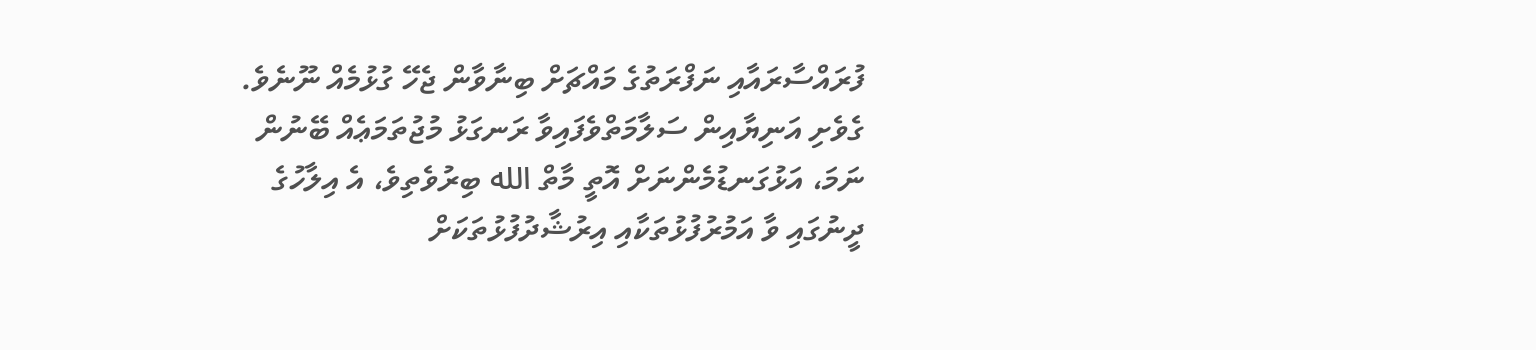ފުރައްސާރައާއި ނަފްރަތުގެ މައްޗަށް ބިނާވާން ޖެހޭ ގުޅުމެއް ނޫނެވެ.
ގެވެށި އަނިޔާއިން ސަލާމަތްވެފައިވާ ރަނގަޅު މުޖުތަމަޢެއް ބޭނުން ނަމަ، އަޅުގަނޑުމެންނަށް އޮތީ މާތް الله ބިރުވެތިވެ، އެ އިލާހުގެ ދީނުގައި ވާ އަމުރުފުޅުތަކާއި އިރުޝާދުފުޅުތަކަށް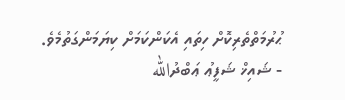ޙުރުމަތްތެރިކޮށް ހިތައި އެކަންކަމަށް ކިޔަމަންގަތުމެވެ.
- ޝައިޚް ޝަފީޢު ޢަބްދުالله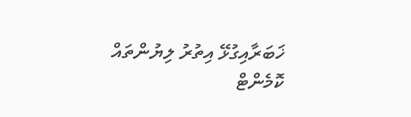ޚަބަރާއިގުޅޭ އިތުރު ލިޔުންތައް
ކޮމެންޓް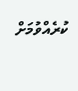ކުރެއްވުމަށް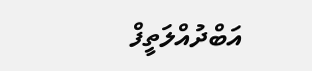އަބްދުއްލަތީފް